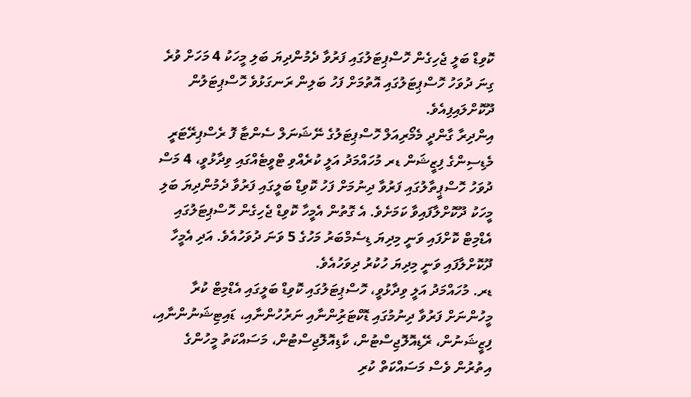ކޮވިޑް ބަލީ ޖެހިގެން ހޮސްޕިޓަލުގައި ފަރުވާ ދެމުންދިޔަ ބަލި މީހަކު 4 މަހަށް ވުރެ ގިނަ ދުވަހު ހޮސްޕިޓަލުގައި އޮތުމަށް ފަހު ބަލިން ރަނގަޅުވެ ހޮސްޕިޓަލުން ދޫކޮށްލައިފިއެވެ.
އިންދިރާ ގާންދީ މެމޯރިއަލް ހޮސްޕިޓަލުގެ ނޭޝަނަލް ސެންޓާ ފޮ ރެސްޕިރޭޓަރީ މެޑިސިންގެ ފިޒީޝަން ޑރ މުހައްމަދު އަލީ ކުރެއްވި ޓްވީޓެއްގައި ވިދާޅުވީ، 4 މަސް ދުވަހު ހޮސްޕީތާލުގައި ފަރުވާ ދިނުމަށް ފަހު ކޮވިޑް ބަލީގައި ފަރުވާ ދެމުންދިޔަ ބަލި މީހަކު ދޫކޮށްލާފައިވާ ކަމަށެވެ. އެ ގޮތުން އެމީހާ ކޮވިޑް ޖެހިގެން ހޮސްޕިޓަލުގައި އެޑްމިޓް ކޮށްފައި ވަނީ މިދިޔަ ޑިސެމްބަރު މަހުގެ 5 ވަނަ ދުވަހުއެވެ. އަދި އެމީހާ ދޫކޮށްލާފައި ވަނީ މިދިޔަ ހުކުރު ދިވަހުއެވެ.
ޑރ. މުހައްމަދު އަލީ ވިދާޅުވީ، ހޮސްޕިޓަލުގައި ކޮވިޑް ބަލީގައި އެޑްމިޓް ކުރާ މީހުންނަށް ފަރުވާ ދިނުމުގައި ޑޮކްޓަރުިންނާއި ނަރުހުންނާއި، ޑައިޓިޝަނުންނާއި، ފިޒީޝަނުން، ރޭޑިއޮލޮޖިސްޓުން، ކާޑިއޮލޮޖިސްޓުން، މަސައްކަތު މީހުންގެ އިތުރުން ވެސް މަސައްކަތް ކުރި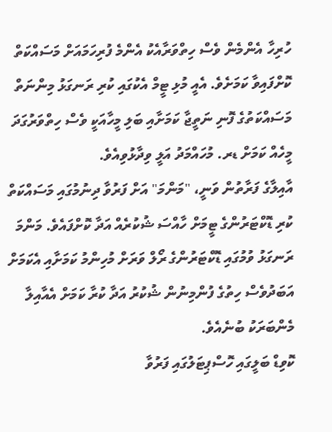ހުރިހާ އެންމެން ވެސް ހިތްވަރާއެކު އެންމެ ފުރިހަމައަށް މަސައްކަތް ކޮށްފައިވާ ކަމަށެވެ. އެއީ މުޅި ޓީމް އެކުގައި ކުރި ރަނގަޅު މިންނަތް މަސައްކަތުގެ ފޮނި ނަތީޖާ ކަމަށާއި ބަލި މީހާއަކީ ވެސް ހިތްވަރުގަދަ މީހެއް ކަމަށް ޑރ. މުހައްމަދު އަލީ ވިދާޅުވިއެވެ.
އާއިލާގެ ފަރާތުން ވަނީ، "މަންމަ" އަށް ފަރުވާ ދިނުމުގައި މަސައްކަތް ކުރި ޑޮކްޓަރުންގެ ޓީމަށް ހާއްސަ ޝުކުރެއް އަދާ ކޮށްފައެވެ. މަންމަ ރަނގަޅު ވުމުގައި ޑޮކްޓަރުންގެ ރޯލް ވަރަށް މުހިންމު ކަމަށާއި އެކަމަށް އަބަދުވެސް ހިތުގެ ފުންމިނުން ޝުކުރު އަދާ ކުރާ ކަމަށް އެއާއިލާ މެންބަރަކު ބުނެއެވެ.
ކޮވިޑް ބަލީގައި ހޮސްޕިޓަލުގައި ފަރުވާ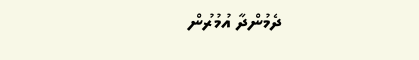ދެމުންދާ އުމުރުން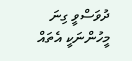ދުވަސްވީ ގިނަ މީހުންނަކީ އެތައް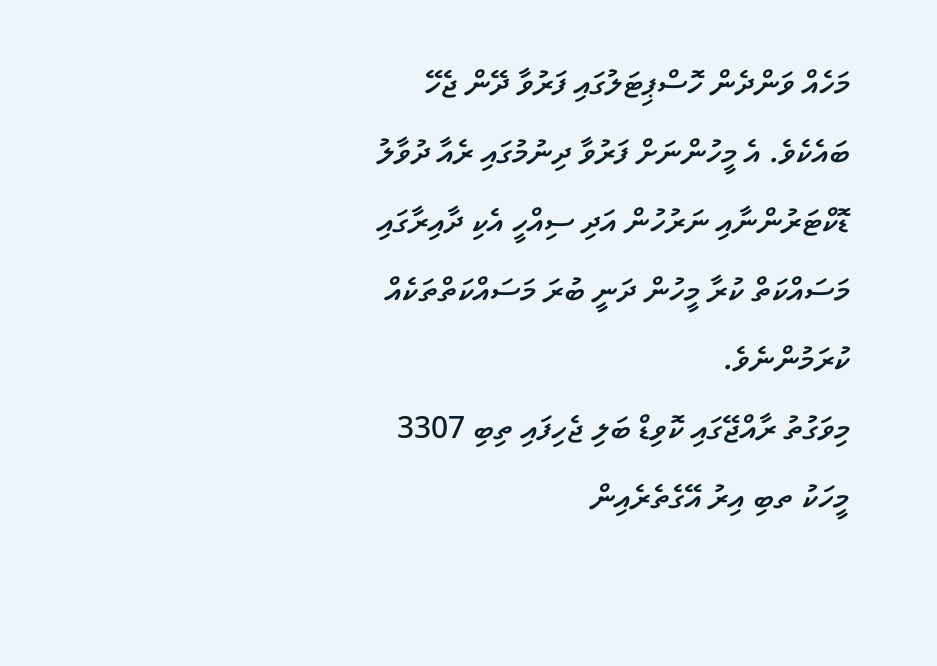މަހެއް ވަންދެން ހޮސްޕިޓަލުގައި ފަރުވާ ދޭން ޖެހޭ ބައެކެވެ. އެ މީހުންނަށް ފަރުވާ ދިނުމުގައި ރެއާ ދުވާލު ޑޮކްޓަރުންނާއި ނަރުހުން އަދި ސިއްހީ އެކި ދާއިރާގައި މަސައްކަތް ކުރާ މީހުން ދަނީ ބުރަ މަސައްކަތްތަކެއް ކުރަމުންނެވެ.
މިވަގުތު ރާއްޖޭގައި ކޮވިޑް ބަލި ޖެހިފައި ތިބި 3307 މީހަކު ތބި އިރު އޭގެތެރެއިން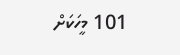101 މީހަކަށް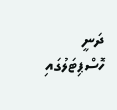ދަނީ ހޮސްޕިޓަލުގައި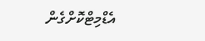އެޑްމިޓްކޮށްގެން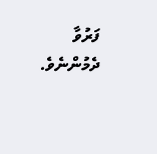ފަރުވާ ދެމުންނެވެ.